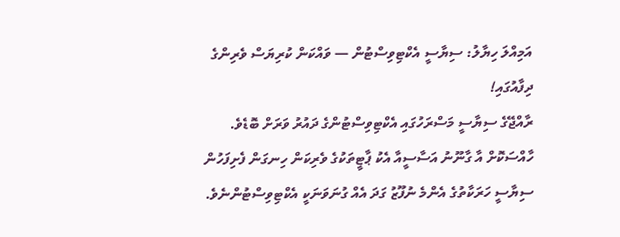އަމިއްލަ ހިޔާލު: ސިޔާސީ އެކްޓިވިސްޓުން — ވައްކަން ކުރިޔަސް ވެރިންގެ ދިފާއުގައި!
ރާއްޖޭގެ ސިޔާސީ މަސްރަހުގައި އެކްޓިވިސްޓުންގެ ދައުރު ވަރަށް ބޮޑެވެ. ހާއްސަކޮށް އާ ގާނޫނު އަސާސީއާ އެކު ޕާޓީތަކުގެ ވެރިކަން ހިނގަން ފެށިފަހުން ސިޔާސީ ހަރަކާތުގެ އެންމެ ނުފޫޒު ގަދަ އެއް ގުނަވަނަކީ އެކްޓިވިސްޓުންނެވެ.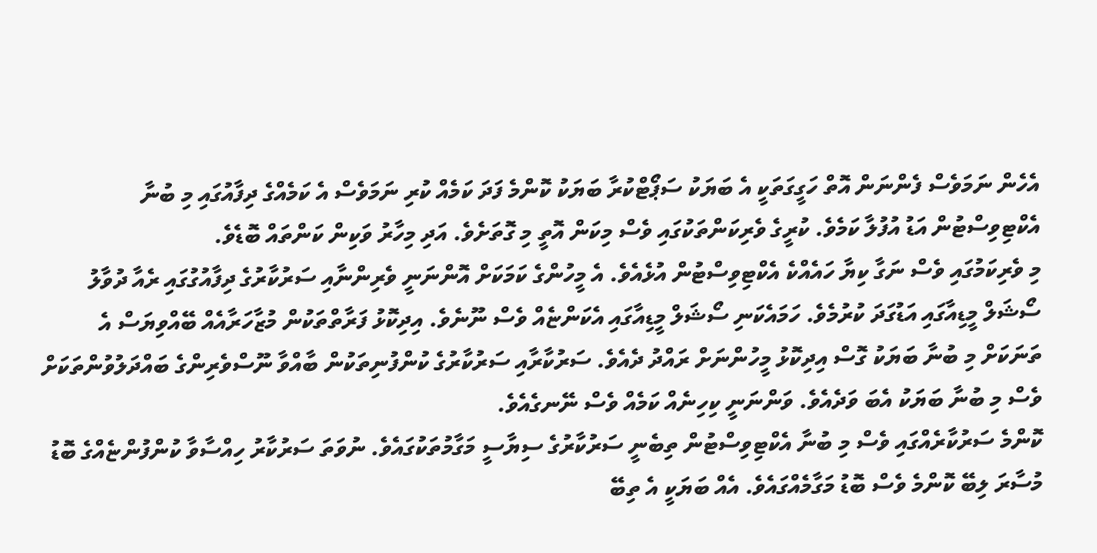އެހެން ނަމަވެސް ފެންނަން އޮތް ހަގީގަތަކީ އެ ބަޔަކު ސަޕޯޓްކުރާ ބަޔަކު ކޮންމެ ފަދަ ކަމެއް ކުރި ނަމަވެސް އެ ކަމެއްގެ ދިފާއުގައި މި ބުނާ އެކްޓިވިސްޓުން އަޑު އުފުލާ ކަމެވެ. ކުރީގެ ވެރިކަންތަކުގައި ވެސް މިކަން އޮތީ މި ގޮތަށެވެ. އަދި މިހާރު ވަކިން ކަންތައް ބޮޑެވެ.
މި ވެރިކަމުގައި ވެސް ނަގާ ކިޔާ ހައެއްކެ އެކްޓިވިސްޓުން އުޅެއެވެ. އެ މީހުންގެ ކަމަކަށް އޮންނަނީ ވެރިންނާއި ސަރުކާރުގެ ދިފާއުގުގައި ރެއާ ދުވާލު ސޯޝަލް މީޑިއާގައި އަޑުގަދަ ކުރުމެވެ. ހަމައެކަނި ސޯޝަލް މީޑިއާގައި އެކަންޏެއް ވެސް ނޫނެވެ. އިދިކޮޅު ފަރާތްތަކުން މުޒާހަރާއެއް ބޭއްވިޔަސް އެ ތަނަކަށް މި ބުނާ ބަޔަކު ގޮސް އިދިކޮޅު މީހުންނަށް ރައްދު ދެއެވެ. ސަރުކާރާއި ސަރުކާރުގެ ކުންފުނިތަކުން ބާއްވާ ނޫސްވެރިންގެ ބައްދަލުވުންތަކަށް ވެސް މި ބުނާ ބަޔަކު އެބަ ވަދެއެވެ. ވަންނަނީ ކިހިނެއް ކަމެއް ވެސް ނޭނގެއެވެ.
ކޮންމެ ސަރުކާރެއްގައި ވެސް މި ބުނާ އެކްޓިވިސްޓުން ތިބެނީ ސަރުކާރުގެ ސިޔާސީ މަގާމުތަކުގައެވެ. ނުވަތަ ސަރުކާރު ހިއްސާވާ ކުންފުންޏެއްގެ ބޮޑު މުސާރަ ލިބޭ ކޮންމެ ވެސް ބޮޑު މަގާމެއްގައެވެ. އެއް ބަޔަކީ އެ ތިބޭ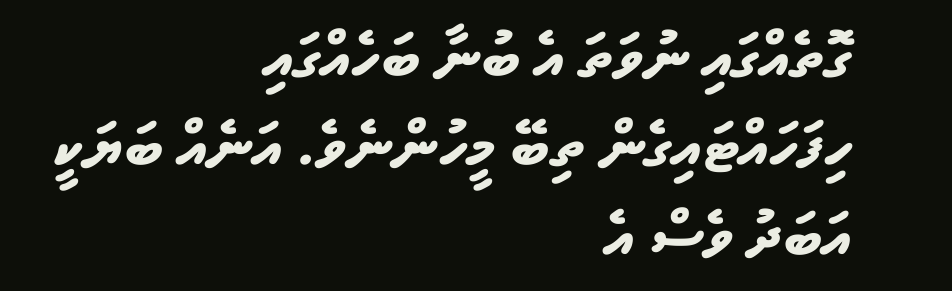ގޮތެއްގައި ނުވަތަ އެ ބުނާ ބަހެއްގައި ހިފަހައްޓައިގެން ތިބޭ މީހުންނެވެ. އަނެއް ބަޔަކީ އަބަދު ވެސް އެ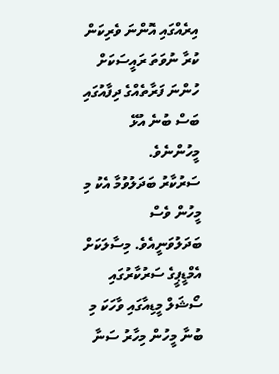އިރެއްގައި އޮންނަ ވެރިކަން ކުރާ ނުވަތަ ރައީސަކަށް ހުންނަ ފަރާތެއްގެ ދިފާއުގައި ބަސް ބުނެ އުޅޭ މީހުންނެވެ.
ސަރުކާރު ބަދަލުވުމާ އެކު މި މީހުން ވެސް ބަދަލުވަނީއެވެ. މިސާލަކަށް އެމްޑީޕީގެ ސަރުކާރުގައި ސޯޝަލް މީޑިއާގައި ވާހަކަ މި ބުނާ މީހުން މިހާރު ސަނާ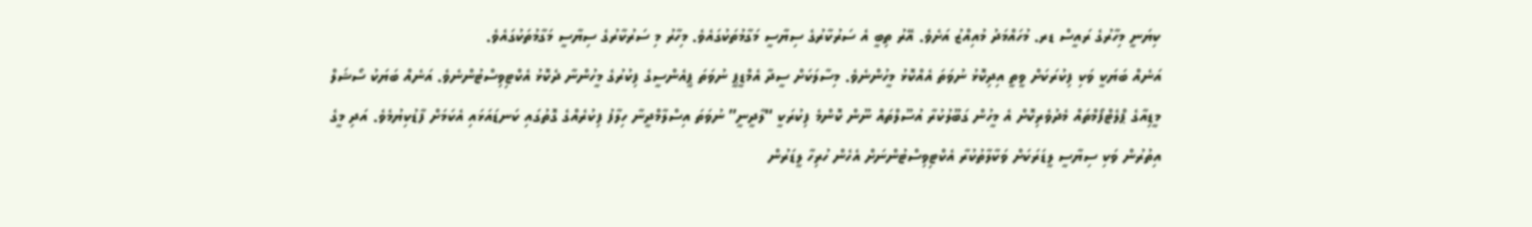ކިޔަނީ މިހާރުގެ ރައީސް ޑރ. މުހައްމަދު މުއިއްޒު އަށެވެ. އޭރު ތިބީ އެ ސަރުކާރުގެ ސިޔާސީ މަގާމުތަކުގައެވެ. މިހާރު މި ސަރުކާރުގެ ސިޔާސީ މަގާމުތަކުގައެވެ.
އަނެއް ބަޔަކީ ވަކި ފިކުރަކަށް ވީތީ އިދިކޮޅު ނުވަތަ އެއްކޮޅު މީހުންނެވެ. މިސާލަކަށް ސީދާ އެމްޑީޕީ ނުވަތަ ޕީއެންސީގެ ފިކުރުގެ މީހުންނާ ދެކޮޅު އެކްޓިވިސްޓުންނެވެ. އަނެއް ބަޔަކު ސޯޝަލް މީޑިއާގެ ޕްލެޓްފޯމްތައް މެދުވެރިކޮށް އެ މީހުން ގަބޫލުކުރާ އުސޫލްތައް ނޫން ކޮންމެ ފިކުރަކީ “ލާދީނީ” ނުވަތަ އިސްލާމްދީނާ ހިލާފު ފިކުރެއްގެ ގޮތުގައި ކަނޑައަޅައި އެކަމަށް ފާޑުކިޔުމެވެ. އަދި މީގެ އިތުރުން ވަކި ސިޔާސީ ލީޑަރަކަށް ވަކާލާތުކުރާ އެކްޓިވިސްޓުންނަށް އެހެން ހުރިހާ ލީޑަރުން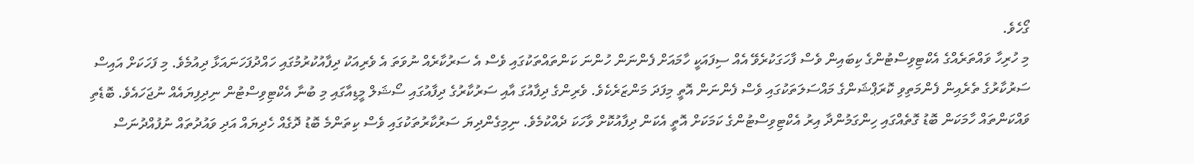ގޯހެވެ.
މި ހުރިހާ ވައްތަރެއްގެ އެކްޓިވިސްޓުންގެ ކިބައިން ވެސް ފާހަގަކުރެވޭ އެއް ސިފައަކީ ހާމައަށް ފެންނަން ހުންނަ ކަންތައްތަކުގައި ވެސް އެ ސަރުކާރެއް ނުވަތަ އެ ވެރިއަކު ދިފާއުކުރުމުގައި ހައްދުފަހަނައަޅާ ދިއުމެވެ. މި ފަހަކަށް އައިސް ސަރުކާރުގެ ތެރެއިން ފެންމަތިވި ކޮރަޕްޝަންގެ މައްސަލަތަކުގައި ވެސް ފެންނަން އޮތީ މިފަދަ މަންޒަރެކެވެ. ވެރިންގެ ދިފާއުގަ އާއި ސަރުކާރުގެ ދިފާއުގައި ސޯޝަލް މީޑިއާގައި މި ބުނާ އެކްޓިވިސްޓުން ނިދިފިޔައެއް ނުޖަހައެވެ. ބޮޑެތި ވައްކަންތައް ހާމަކަން ބޮޑު ގޮތެއްގައި ހިންގަމުންދާ އިރު އެކްޓިވިސްޓުންގެ ކަމަކަށް އޮތީ އެކަން ދިފާއުކޮށް ވާހަކަ ދެއްކުމެވެ. ނިމިގެންދިޔަ ސަރުކާރުތަކުގައި ވެސް ކިތަންމެ ބޮޑު ދޮގެއް ހެދިޔައް އަދި ވައުދުތައް ނުފުއްދުނަސް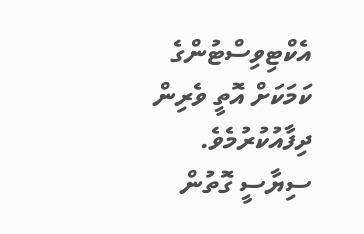އެކްޓިވިސްޓުންގެ ކަމަކަށް އޮތީ ވެރިން ދިފާއުކުރުމެވެ. ސިޔާސީ ގޮތުން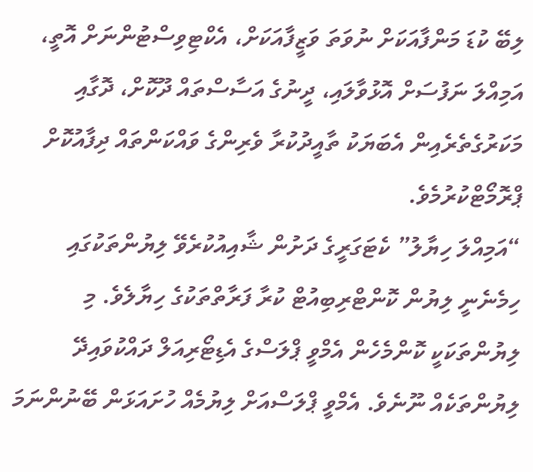ލިބޭ ކުޑަ މަންފާއަކަށް ނުވަތަ ވަޒީފާއަކަށް، އެކްޓިވިސްޓުންނަށް އޮތީ، އަމިއްލަ ނަފުސަށް އޮޅުވާލައި، ދީނުގެ އަސާސްތައް ދޫކޮށް، ދޮގާއި މަކަރުގެތެރެއިން އެބަޔަކު ތާއީދުކުރާ ވެރިންގެ ވައްކަންތައް ދިފާއުކޮށް ޕްރޮމޯޓްކުރުމެވެ.
“އަމިއްލަ ހިޔާލު” ކެޓަގަރީގެ ދަށުން ޝާއިއުކުރެވޭ ލިޔުންތަކުގައި ހިމެނެނީ ލިޔުން ކޮންޓްރިބިއުޓް ކުރާ ފަރާތްތަކުގެ ހިޔާލެވެ. މި ލިޔުންތަކަކީ ކޮންމެހެން އެމްވީ ޕްލަސްގެ އެޑިޓޯރިއަލް ދައްކުވައިދޭ ލިޔުންތަކެއް ނޫނެވެ. އެމްވީ ޕްލަސްއަށް ލިޔުމެއް ހުށައަޅަން ބޭނުންނަމަ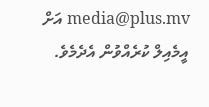media@plus.mv އަށް އީމެއިލް ކުރެއްވުން އެދެމެވެ.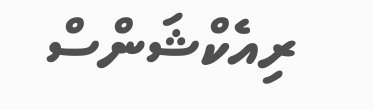ރިއެކްޝަންސް